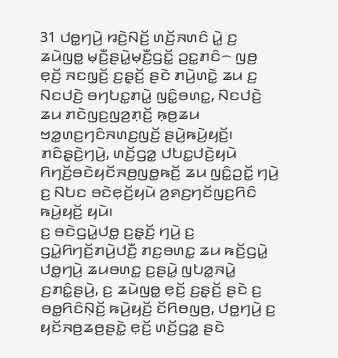31 ꤓꤥ꤭ꤚꤣꤧ꤬ ꤙꤢꤧ꤬ꤡꤢꤩ꤬ ꤛꤢꤩ꤬ꤏꤛꤢꤨ ꤣꤧ꤭ ꤢ꤬ ꤘꤣꤧꤜꤥ꤭ ꤗ꤫ꤢꤪ꤬ꤔꤣꤧ꤭ꤗ꤫ꤢꤪ꤬ꤞꤢꤩ꤭ ꤑꤢ꤭ꤊꤢꤨ꤮ ꤜꤥ꤬ ꤕ꤫ꤢꤩ꤬ ꤏꤢꤜ꤫ꤢꤩ꤬ ꤢ꤬ꤔ꤫ꤢꤩ꤬ ꤔꤢꤧ ꤊꤣꤧ꤬ꤛꤢꤧ꤭ ꤘꤣ ꤢ꤬ ꤡꤢꤓꤢꤧ꤬ ꤋꤚꤝꤢ꤭ꤊꤣꤧ꤭ ꤜꤢꤨ꤭ꤋꤛꤢ꤭, ꤡꤢꤓꤢꤧ꤬ ꤘꤣ ꤊꤢꤧꤜꤢ꤬ꤜꤤ꤬ꤊ꤫ꤢꤩ꤬ ꤒ꤫ꤥ꤬ꤘꤣ ꤠꤤ꤭ꤛꤢ꤬ꤚꤢꤨꤏꤛꤢ꤬ꤜꤢꤩ꤬ ꤔꤣꤧ꤬ꤒꤣꤧ꤬ꤟꤢꤩ꤬꤯ ꤊꤢꤨꤔ꤫ꤢꤧ꤬ꤚꤣꤧ꤬, ꤛꤢꤩ꤬ꤞꤤ꤭ ꤓꤝꤢ꤭ꤓꤢꤧ꤬ꤟꤣꤧ ꤖꤚꤢꤩ꤬ꤋꤢꤧꤟꤢꤩꤏꤥ꤬ꤜꤥ꤭ꤒꤢꤩ꤬ ꤘꤣ ꤜꤢꤨ꤭ꤑꤢꤩ꤭ ꤚꤣꤧ꤬ ꤢ꤬ ꤡꤝꤢ ꤋꤢꤧꤕ꤫ꤢꤩ꤬ꤟꤣꤧ ꤤ꤬ꤎꤢ꤬ꤚꤢꤩꤜꤢ꤬ꤖꤢꤨ ꤒꤣꤧ꤬ꤟꤢꤩ꤬ ꤟꤣꤧ꤯
ꤢ꤬ ꤋꤢꤧꤞꤣꤧ꤭ꤓꤥ꤭ ꤢ꤬ꤔ꤫ꤢꤩ꤬ ꤚꤣꤧ꤬ ꤢ꤬ ꤞꤣꤧ꤭ꤖꤚꤢꤩ꤬ꤊꤣꤧ꤬ꤓꤢꤪ꤬ ꤊꤢ꤬ꤋꤛꤢ꤭ ꤘꤣ ꤒꤢꤩ꤬ꤞꤣꤧ꤭ ꤓꤥ꤭ꤚꤣꤧ꤬ ꤘꤣꤋꤛꤢ꤭ ꤢ꤬ꤔꤣꤧ꤭ ꤜꤝꤤ꤭ꤏꤣꤧ꤭ ꤢ꤬ꤊꤢꤨ꤭ꤔꤣꤧ꤬, ꤢ꤬ ꤘꤣꤧꤜꤥ꤭ ꤕ꤫ꤢꤩ꤬ ꤢ꤬ꤔ꤫ꤢꤩ꤬ ꤔꤢꤧ ꤢ꤬ ꤋꤥ꤭ꤖꤢꤨꤡ꤫ꤢꤩ꤬ ꤒꤣꤧ꤬ꤟꤢꤩ꤬ ꤢꤩꤖꤥꤜꤥ꤬, ꤓꤥ꤭ꤚꤣꤧ꤬ ꤢ꤬ ꤟꤢꤩꤏꤥ꤬ꤘꤥ꤬ꤔꤢꤧ꤭ ꤕ꤫ꤢꤩ꤬ ꤛꤢꤩ꤬ꤞꤤ꤭ ꤔꤢꤧ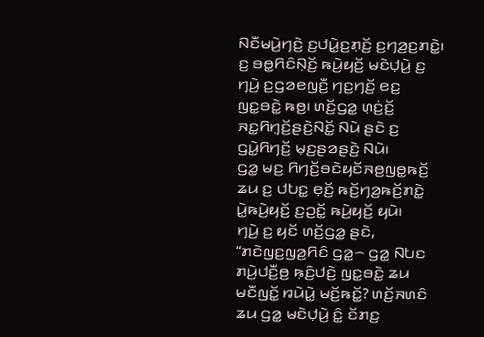ꤡꤢꤪꤗꤣꤧ꤬ꤚꤢꤧ꤬ ꤢ꤬ꤓꤣꤧ꤭ꤢ꤬ꤊ꤫ꤢꤩ꤬ ꤢ꤬ꤚꤤ꤬ꤢ꤬ꤊꤢꤧ꤭꤯ ꤢ꤬ ꤋꤥ꤭ꤖꤢꤨꤡ꤫ꤢꤩ꤬ ꤒꤣꤧ꤬ꤟꤢꤩ꤬ ꤗꤢꤧꤓ꤫ꤣꤧ꤬ ꤢ꤬ ꤚꤣꤧ꤬ ꤢ꤬ꤞꤤꤕꤜꤢꤪ꤬ ꤚꤢ꤬ꤚꤢꤩ꤬ ꤕꤢ꤬ ꤜꤢ꤭ꤋꤢꤧ꤭ ꤒꤥ꤬꤯ ꤛꤢꤩ꤬ꤞꤤ꤭ ꤛ꤫ꤢꤦ꤬ꤢꤩ꤬ ꤏꤢ꤭ꤖꤚ꤫ꤢꤩ꤬ꤔꤢꤧ꤬ꤡꤢꤩ꤭ ꤡꤣꤧ ꤔꤢꤧ ꤢ꤬ ꤞꤣꤧ꤭ꤖꤚꤢꤩ꤬ ꤗ꤫ꤢ꤬ꤔꤤꤔꤢꤧ꤬ ꤡꤣꤧ꤯
ꤞꤤ꤭ ꤗꤢ꤬ ꤖꤚꤢꤩ꤬ꤋꤢꤧꤟꤢꤩꤏꤥ꤬ꤜꤥ꤭ꤒꤢꤩ꤬ ꤘꤣ ꤢ꤬ ꤓꤝꤢ꤭ ꤕ꤫ꤢꤩ꤬ ꤒꤢꤩ꤬ꤚꤤ꤬ꤒꤢꤩ꤬ꤊꤢꤧ꤭ ꤣꤧ꤭ꤒꤣꤧ꤬ꤟꤢꤩ꤬ ꤢ꤬ꤑꤢꤩ꤭ ꤒꤣꤧ꤬ꤟꤢꤩ꤬ ꤟꤣꤧ꤯
ꤚꤣꤧ꤬ ꤢ꤬ ꤟꤢꤩ ꤛꤢꤩ꤬ꤞꤤ꤭ ꤔꤢꤧ, “ꤊꤢꤧꤜꤢ꤬ꤜꤤ꤬ꤖꤢꤨ ꤞꤤ꤭꤮ ꤞꤤ꤭ ꤡꤝꤢ ꤊꤣꤧ꤬ꤓꤢꤪ꤬ꤥ꤬ ꤒ꤫ꤢꤨ꤬ꤓꤢꤧ꤬ ꤜꤢ꤭ꤋꤢꤧ꤭ ꤘꤣ ꤗꤢꤪꤜꤢꤩ꤭ ꤙꤣꤧꤣꤧ꤭ ꤗꤢꤩ꤬ꤒꤢꤩ꤭? ꤛꤢꤩ꤬ꤏꤛꤢꤨ ꤘꤣ ꤞꤤ꤭ ꤗꤢꤧꤓ꤫ꤣꤧ꤬ ꤢꤨ꤭ ꤢꤩꤊꤢ꤬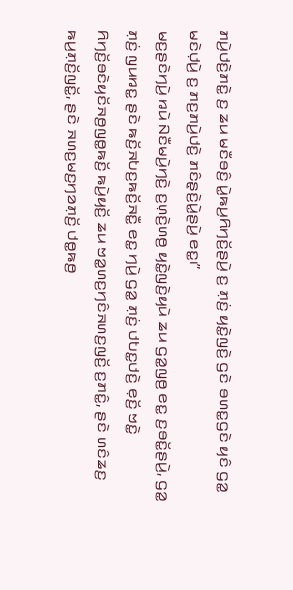ꤊꤣꤧ꤬ꤓꤢꤧ꤬ꤊꤢꤧ꤭ ꤢ꤬ ꤘꤣ ꤗꤢꤪꤋꤢꤨ꤬ ꤣꤧ꤭ꤒꤣ꤬ꤖꤚꤢꤩ꤬ꤔꤣꤧ꤬ ꤢ꤬ ꤊ꤫ꤢꤦ꤬ ꤟꤢꤧ꤭ꤜꤢꤧ꤬ ꤞꤢꤧ ꤋꤛꤢ꤭ꤞꤢꤧ ꤟꤢꤨ ꤞꤤ꤭ ꤗꤢꤧꤓ꤫ꤣꤧ꤬ ꤢ꤬ ꤊꤢ꤬ꤊꤣꤧ꤬ꤓꤢꤧ꤬ ꤊꤢꤨꤔ꤫ꤢꤧ꤬ꤣꤧ꤭ꤔꤣꤧ꤬ ꤕꤢ꤭꤯”
ꤗꤢ꤬ꤔꤢꤧꤚꤣꤧ꤬ ꤙꤣꤧ ꤡꤢꤪꤗꤣꤧ꤬ꤚꤢꤧ꤬ ꤢ꤬ꤛ꤫ꤢꤧ꤬ꤛꤥ꤬ ꤟꤢꤧ꤭ꤜꤢꤧ꤬ꤟꤣꤧ ꤘꤣ ꤞꤤ꤭ꤜꤥ꤬ ꤕꤢ꤭ ꤢ꤬ꤋꤢꤩ꤭ꤔꤣꤧ꤬, ꤞꤤ꤭ ꤊ꤫ꤢꤦ꤬ ꤜꤣꤙꤢ꤭ ꤔꤢꤧ ꤒꤢꤩ꤬ꤏꤝꤢ꤬ꤒꤢꤩ꤬ꤏꤢꤪ꤭ ꤕꤢ꤭ ꤚꤣꤧ꤬ ꤞꤤ꤭ ꤊ꤫ꤢꤦ꤬ ꤓꤝꤢ꤭ꤓꤢꤧ꤬ ꤕ꤫ꤢꤩ꤬ ꤠꤢꤧ꤭ ꤖꤚꤢꤩ꤬ꤋꤢꤧꤟꤢꤩꤏꤥ꤬ꤜꤥ꤭ꤒꤢꤩ꤬ ꤒꤣꤧ꤬ꤟꤢꤩ꤬ ꤘꤣ ꤠꤤ꤭ꤛꤢ꤬ꤚꤢꤨꤏꤛꤢ꤬ꤜꤢꤩ꤬ ꤢ꤬ꤊꤢꤨ꤭, ꤔꤢꤧ ꤛꤢꤨꤘꤢ꤬ ꤒꤣ꤬ꤊ꤫ꤢꤩ꤬ꤜꤢꤩ꤭, ꤔꤢꤧ ꤏꤛꤢ꤬ꤗꤢ꤬ꤚꤤꤊ꤫ꤢꤩ꤬ ꤓꤥ꤭ꤒꤥ꤬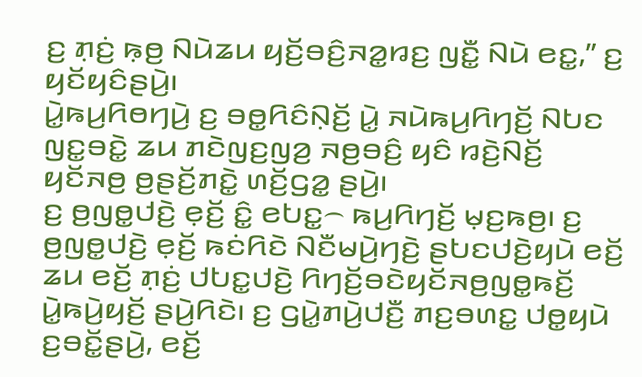ꤢ꤬ ꤊ꤫ꤢꤦ꤬ ꤒ꤫ꤥ꤬ ꤡꤣꤧꤘꤣ ꤟꤢꤩ꤬ꤋꤢꤨ꤬ꤏꤤ꤭ꤙꤢ꤬ ꤜꤢꤪ꤭ ꤡꤣꤧ ꤕꤢ꤭,” ꤢ꤬ ꤟꤢꤩꤟꤢꤨꤔꤣꤧ꤬꤯
ꤣꤧ꤭ꤒꤣ꤬ꤖꤥꤚꤣꤧ꤬ ꤢ꤬ ꤋꤥ꤭ꤖꤢꤨꤡ꤫ꤢꤩ꤬ ꤣꤧ꤭ ꤏꤣꤧꤒꤣ꤬ꤖꤚꤢꤩ꤬ ꤡꤝꤢ ꤜꤢ꤭ꤋꤢꤧ꤭ ꤘꤣ ꤊꤢꤧꤜꤢ꤬ꤜꤤ꤬ ꤏꤥ꤬ꤋꤢꤨ꤬ ꤟꤢꤨ ꤙꤢꤧ꤬ꤡꤢꤩ꤬ ꤟꤢꤩꤏꤥ꤬ ꤥ꤬ꤔꤢꤩ꤬ꤊꤢꤧ꤭ ꤛꤢꤩ꤬ꤞꤤ꤭ ꤔꤣꤧ꤬꤯
ꤢ꤬ ꤥ꤬ꤜꤥ꤭ꤓꤢꤧ꤬ ꤕ꤫ꤢꤩ꤬ ꤢꤨ꤭ ꤕꤝꤢ꤭꤮ ꤒꤣ꤬ꤖꤚꤢꤩ꤬ ꤗ꤫ꤢ꤬ꤒꤥ꤬꤯ ꤢ꤬ ꤥ꤬ꤜꤥ꤭ꤓꤢꤧ꤬ ꤕ꤫ꤢꤩ꤬ ꤒꤢꤦꤖꤢꤧ ꤡꤢꤪꤗꤣꤧ꤬ꤚꤢꤧ꤬ ꤔꤝꤢꤓꤢꤧ꤬ꤟꤣꤧ ꤕꤢꤩ꤬ ꤘꤣ ꤕꤢꤩ꤬ ꤊ꤫ꤢꤦ꤬ ꤓꤝꤢ꤭ꤓꤢꤧ꤬ ꤖꤚꤢꤩ꤬ꤋꤢꤧꤟꤢꤩꤏꤥ꤬ꤜꤥ꤭ꤒꤢꤩ꤬ ꤣꤧ꤭ꤒꤣꤧ꤬ꤟꤢꤩ꤬ ꤔꤣꤧ꤬ꤖꤢꤧ꤯ ꤢ꤬ ꤞꤣꤧ꤭ꤊꤣꤧ꤬ꤓꤢꤪ꤬ ꤊꤢ꤬ꤋꤛꤢ꤭ ꤓꤥ꤭ꤟꤣꤧ ꤢ꤬ꤋꤢꤩ꤭ꤔꤣꤧ꤬, ꤕꤢꤩ꤬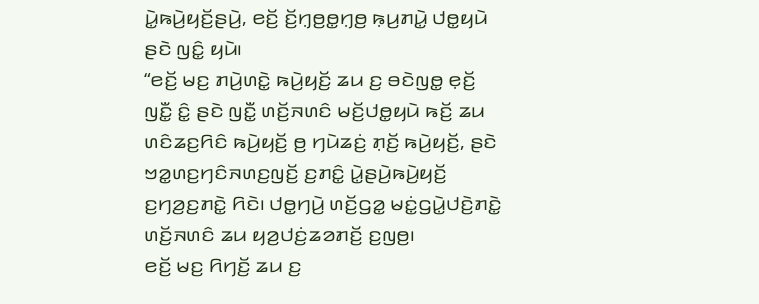ꤣꤧ꤭ꤒꤣꤧ꤬ꤟꤢꤩ꤬ꤔꤣꤧ꤬, ꤕꤢꤩ꤬ ꤢꤩ꤬ꤚ꤫ꤥ꤬ꤥ꤭ꤚ꤫ꤥ꤬ ꤒ꤫ꤣ꤬ꤊꤣꤧ꤭ ꤓꤥ꤭ꤟꤣꤧ ꤔꤢꤧ ꤜꤢꤨ꤭ ꤟꤣꤧ꤯
“ꤕꤢꤩ꤬ ꤗꤢ꤬ ꤊꤣꤧ꤬ꤛꤢꤧ꤭ ꤒꤣꤧ꤬ꤟꤢꤩ꤬ ꤘꤣ ꤢ꤬ ꤋꤢꤧꤜꤥ꤭ ꤕ꤫ꤢꤩ꤬ ꤜꤢꤪ꤭ ꤢꤨ꤭ ꤔꤢꤧ ꤜꤢꤪ꤭ ꤛꤢꤩ꤬ꤏꤛꤢꤨ ꤗꤢꤩ꤬ꤓꤥ꤭ꤟꤣꤧ ꤒꤢꤩ꤬ ꤘꤣ ꤛꤢꤨꤘꤢ꤬ꤖꤢꤨ ꤒꤣꤧ꤬ꤟꤢꤩ꤬ ꤥ꤬ ꤚꤣꤧꤘꤢꤦ꤬ ꤊ꤫ꤢꤩ꤬ ꤒꤣꤧ꤬ꤟꤢꤩ꤬, ꤔꤢꤧ ꤠꤤ꤭ꤛꤢ꤬ꤚꤢꤨꤏꤛꤢ꤬ꤜꤢꤩ꤬ ꤢ꤬ꤊꤢꤨ꤭ ꤣꤧ꤭ꤔꤣꤧ꤬ꤒꤣꤧ꤬ꤟꤢꤩ꤬ ꤢ꤬ꤚꤤ꤬ꤢ꤬ꤊꤢꤧ꤭ ꤖꤢꤧ꤯ ꤓꤥ꤭ꤚꤣꤧ꤬ ꤛꤢꤩ꤬ꤞꤤ꤭ ꤗꤢꤦ꤭ꤞꤣꤧ꤭ꤓꤢꤧ꤬ꤊꤢꤧ꤭ ꤛꤢꤩ꤬ꤏꤛꤢꤨ ꤘꤣ ꤟꤤ꤬ꤓꤢꤦ꤬ꤘꤤꤊꤢꤩ꤬ ꤢ꤬ꤜꤥ꤬꤯
ꤕꤢꤩ꤬ ꤗꤢ꤬ ꤖꤚꤢꤩ꤬ ꤘꤣ ꤢ꤬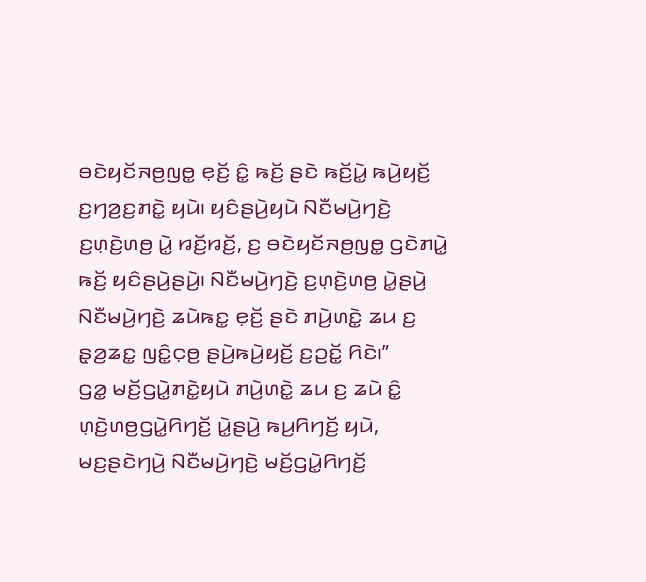ꤋꤢꤧꤟꤢꤩꤏꤥ꤬ꤜꤥ꤭ ꤕ꤫ꤢꤩ꤬ ꤢꤨ꤭ ꤒꤢꤩ꤬ ꤔꤢꤧ ꤒꤢꤩ꤬ꤣꤧ꤭ ꤒꤣꤧ꤬ꤟꤢꤩ꤬ ꤢ꤬ꤚꤤ꤬ꤢ꤬ꤊꤢꤧ꤭ ꤟꤣꤧ꤯ ꤟꤢꤨꤔꤣꤧ꤬ꤟꤣꤧ ꤡꤢꤪꤗꤣꤧ꤬ꤚꤢꤧ꤬ ꤢ꤬ꤛ꤫ꤢꤧ꤬ꤛꤥ꤬ ꤣꤧ꤭ ꤙꤢꤩ꤬ꤙꤢꤩ꤬, ꤢ꤬ ꤋꤢꤧꤟꤢꤩꤏꤥ꤬ꤜꤥ꤭ ꤞꤢꤧꤊꤣꤧ꤭ ꤒꤢꤩ꤬ ꤟꤢꤨꤔꤣꤧ꤬ꤔꤣꤧ꤬꤯ ꤡꤢꤪꤗꤣꤧ꤬ꤚꤢꤧ꤬ ꤢ꤬ꤛ꤫ꤢꤧ꤬ꤛꤥ꤬ ꤣꤧ꤭ꤔꤣꤧ꤬ ꤡꤢꤪꤗꤣꤧ꤬ꤚꤢꤧ꤬ ꤘꤣꤧꤒꤢ꤭ ꤕ꤫ꤢꤩ꤬ ꤔꤢꤧ ꤊꤣꤧ꤬ꤛꤢꤧ꤭ ꤘꤣ ꤢ꤬ ꤔ꤫ꤤ꤬ꤘꤢ꤭ ꤜꤢꤨ꤭ꤍ꤫ꤥ꤬ ꤔꤣꤧ꤬ꤒꤣꤧ꤬ꤟꤢꤩ꤬ ꤢ꤬ꤑꤢꤩ꤭ ꤖꤢꤧ꤯”
ꤞꤤ꤭ ꤗꤢꤩ꤬ꤞꤣꤧ꤭ꤊꤢꤧ꤭ꤟꤣꤧ ꤊꤣꤧ꤬ꤛꤢꤧ꤭ ꤘꤣ ꤢ꤬ ꤘꤣꤧ ꤢꤨ꤭ ꤛ꤫ꤢꤧ꤬ꤛꤥ꤬ꤞꤣꤧ꤭ꤖꤚꤢꤩ꤬ ꤣꤧ꤭ꤔꤣꤧ꤬ ꤒꤣ꤬ꤖꤚꤢꤩ꤬ ꤟꤣꤧ, ꤗꤢ꤬ꤔꤢꤧꤚꤣꤧ꤬ ꤡꤢꤪꤗꤣꤧ꤬ꤚꤢꤧ꤬ ꤗꤢꤩ꤬ꤞꤣꤧ꤭ꤖꤚꤢꤩ꤬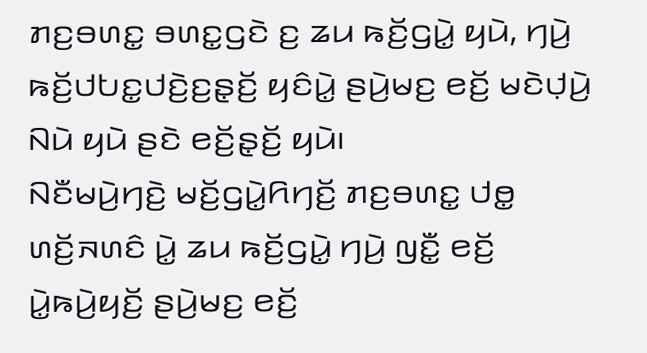ꤊꤢ꤬ꤋꤛꤢ꤭ ꤋꤛꤢ꤭ꤞꤢꤧ ꤢ꤬ ꤘꤣ ꤒꤢꤩ꤬ꤞꤣꤧ꤭ ꤟꤣꤧ, ꤚꤣꤧ꤬ ꤒꤢꤩ꤬ꤓꤝꤢ꤭ꤓꤢꤧ꤬ꤢ꤬ꤔ꤫ꤢꤩ꤬ ꤟꤢꤨꤣꤧ꤭ ꤔꤣꤧ꤬ꤗꤢ꤬ ꤕꤢꤩ꤬ ꤗꤢꤧꤓ꤫ꤣꤧ꤬ ꤡꤣꤧ ꤟꤣꤧ ꤔꤢꤧ ꤕꤢꤩ꤬ꤔ꤫ꤢꤩ꤬ ꤟꤣꤧ꤯
ꤡꤢꤪꤗꤣꤧ꤬ꤚꤢꤧ꤬ ꤗꤢꤩ꤬ꤞꤣꤧ꤭ꤖꤚꤢꤩ꤬ ꤊꤢ꤬ꤋꤛꤢ꤭ ꤓꤥ꤭ ꤛꤢꤩ꤬ꤏꤛꤢꤨ ꤣꤧ꤭ ꤘꤣ ꤒꤢꤩ꤬ꤞꤣꤧ꤭ ꤚꤣꤧ꤬ ꤜꤢꤪ꤭ ꤕꤢꤩ꤬ ꤣꤧ꤭ꤒꤣꤧ꤬ꤟꤢꤩ꤬ ꤔꤣꤧ꤬ꤗꤢ꤬ ꤕꤢꤩ꤬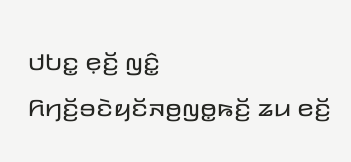ꤓꤝꤢ꤭ ꤕ꤫ꤢꤩ꤬ ꤜꤢꤨ꤭ ꤖꤚꤢꤩ꤬ꤋꤢꤧꤟꤢꤩꤏꤥ꤬ꤜꤥ꤭ꤒꤢꤩ꤬ ꤘꤣ ꤕꤢꤩ꤬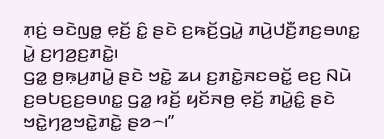ꤊ꤫ꤢꤦ꤬ ꤋꤢꤧꤜꤥ꤭ ꤕ꤫ꤢꤩ꤬ ꤢꤨ꤭ ꤔꤢꤧ ꤢ꤬ꤒꤢꤩ꤬ꤞꤣꤧ꤭ ꤊꤣꤧ꤬ꤓꤢꤪ꤬ꤊꤢ꤬ꤋꤛꤢ꤭ ꤣꤧ꤭ ꤢ꤬ꤚꤤ꤬ꤢ꤬ꤊꤢꤧ꤭꤯
ꤞꤤ꤭ ꤥ꤬ꤒ꤫ꤣ꤬ꤊꤣꤧ꤭ ꤔꤢꤧ ꤠꤢꤧ꤭ ꤘꤣ ꤢ꤬ꤊꤢꤧ꤭ꤏꤢꤋꤢꤩ꤭ ꤕꤢ꤬ ꤡꤣꤧ ꤢ꤬ꤋꤝꤢ꤬ꤢ꤬ꤋꤛꤢ꤭ ꤞꤤ꤭ ꤙꤢꤩ꤬ ꤟꤢꤩꤏꤥ꤬ ꤕ꤫ꤢꤩ꤬ ꤊꤣꤧ꤭ꤢꤨ꤭ ꤔꤢꤧ ꤠꤢꤧ꤭ꤚꤤ꤬ꤠꤢꤧ꤭ꤊꤢꤧ꤭ ꤔꤤ꤮꤯”